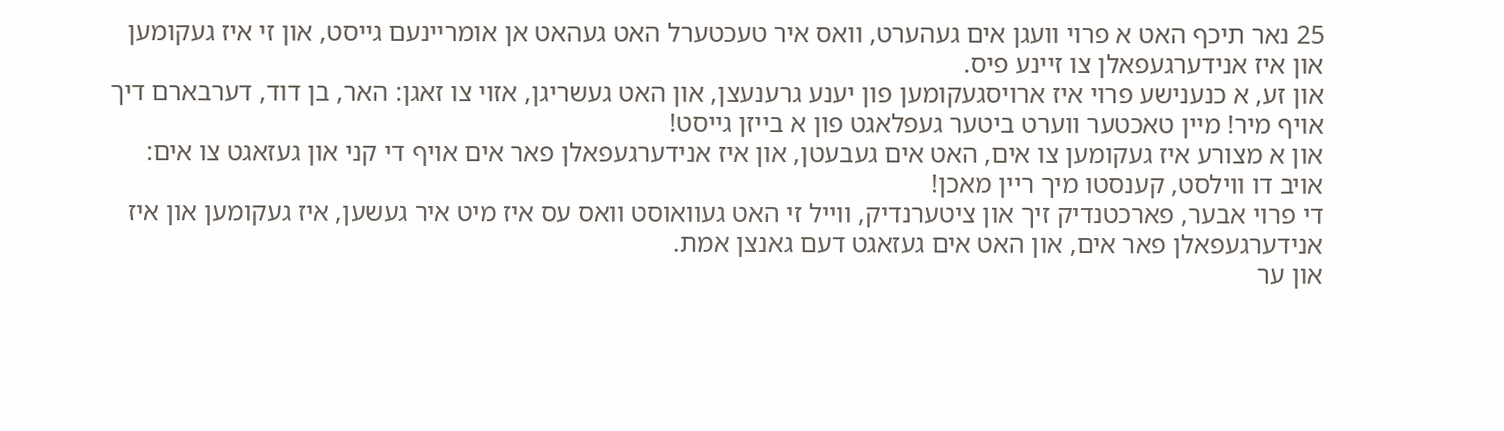25 נאר תיכף האט א פרוי וועגן אים געהערט, וואס איר טעכטערל האט געהאט אן אומריינעם גייסט, און זי איז געקומען און איז אנידערגעפאלן צו זיינע פיס.
און זע, א כנענישע פרוי איז ארויסגעקומען פון יענע גרענעצן, און האט געשריגן, אזוי צו זאגן: האר, בן דוד, דערבארם דיך אויף מיר! מיין טאכטער ווערט ביטער געפלאגט פון א בייזן גייסט!
און א מצורע איז געקומען צו אים, האט אים געבעטן, און איז אנידערגעפאלן פאר אים אויף די קני און געזאגט צו אים: אויב דו ווילסט, קענסטו מיך ריין מאכן!
די פרוי אבער, פארכטנדיק זיך און ציטערנדיק, ווייל זי האט געוואוסט וואס עס איז מיט איר געשען, איז געקומען און איז אנידערגעפאלן פאר אים, און האט אים געזאגט דעם גאנצן אמת.
און ער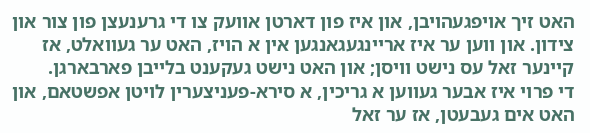האט זיך אויפגעהויבן, און איז פון דארטן אוועק צו די גרענעצן פון צור און צידון. און ווען ער איז אריינגעגאנגען אין א הויז, האט ער געוואלט, אז קיינער זאל עס נישט וויסן; און האט נישט געקענט בלייבן פארבארגן.
די פרוי איז אבער געווען א גריכין, א סירא‑פעניצערין לויטן אפשטאם, און האט אים געבעטן, אז ער זאל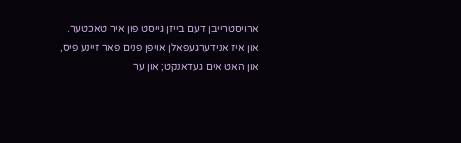ארויסטרייבן דעם בייזן גייסט פון איר טאכטער.
און איז אנידערגעפאלן אויפן פנים פאר זיינע פיס, און האט אים געדאנקט; און ער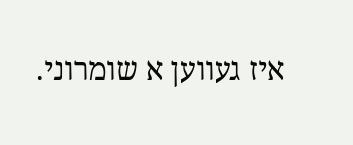איז געווען א שומרוני.